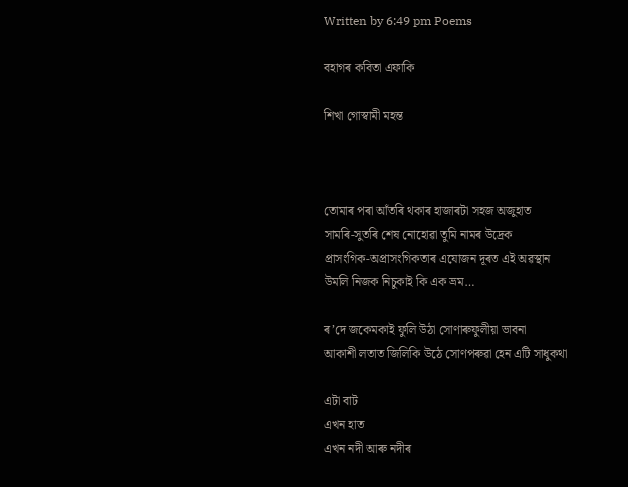Written by 6:49 pm Poems

বহাগৰ কবিতা এফাকি

শিখা গোস্বামী মহন্ত



তোমাৰ পৰা আঁতৰি থকাৰ হাজাৰটা সহজ অজুহাত
সামৰি-সুতৰি শেষ নোহোৱা তুমি নামৰ উদ্ৰেক
প্ৰাসংগিক-অপ্ৰাসংগিকতাৰ এযোজন দূৰত এই অৱস্থান
উমলি নিজক নিচুকাই কি এক ভ্ৰম…

ৰ’দে জকেমকাই ফুলি উঠা সোণাৰুফুলীয়া ভাবনা
আকাশী লতাত জিলিকি উঠে সোণপৰুৱা হেন এটি সাধুকথা

এটা বাট
এখন হাত
এখন নদী আৰু নদীৰ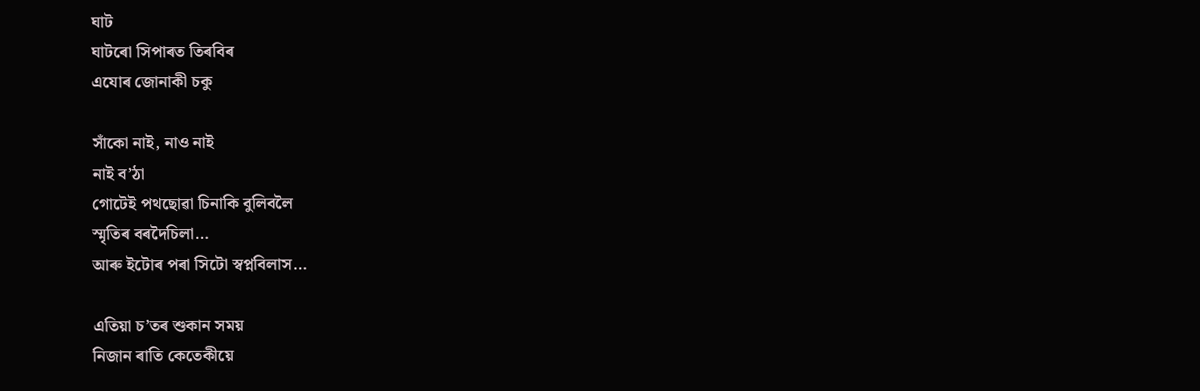ঘাট
ঘাটৰো সিপাৰত তিৰবিৰ
এযোৰ জোনাকী চকু

সাঁকো নাই, নাও নাই
নাই ব’ঠা
গোটেই পথছোৱা চিনাকি বুলিবলৈ
স্মৃতিৰ বৰদৈচিলা…
আৰু ইটোৰ পৰা সিটো স্বপ্নবিলাস…

এতিয়া চ’তৰ শুকান সময়
নিজান ৰাতি কেতেকীয়ে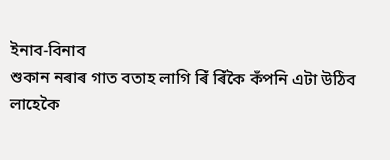ইনাব-বিনাব
শুকান নৰাৰ গাত বতাহ লাগি ৰিঁ ৰিঁকৈ কঁপনি এটা উঠিব
লাহেকৈ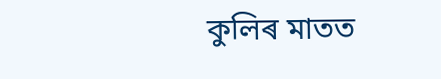কুলিৰ মাতত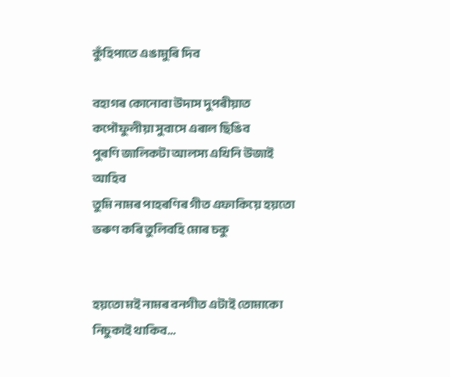কুঁহিপাতে এঙামুৰি দিব

বহাগৰ কোনোবা উদাস দুপৰীয়াত
কপৌফুলীয়া সুবাসে এৰাল ছিঙিব
পুৰণি জালিকটা আলস্য এখিনি উজাই আহিব
তুমি নামৰ পাহৰণিৰ গীত এফাকিয়ে হয়তো ভৰুণ কৰি তুলিবহি মোৰ চকু


হয়তো মই নামৰ বনগীত এটাই তোমাকো নিচুকাই থাকিব…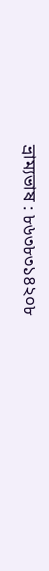ভ্ৰাম্যভাষ : ৮৬৩৮৩১৪২০৮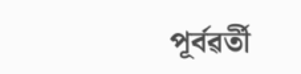পূৰ্বৱৰ্তী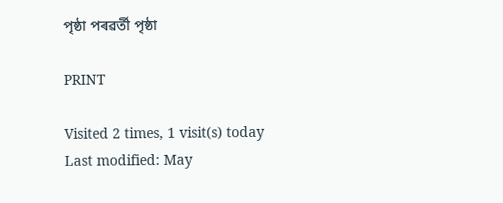পৃষ্ঠা পৰৱৰ্তী পৃষ্ঠা

PRINT

Visited 2 times, 1 visit(s) today
Last modified: May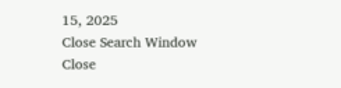15, 2025
Close Search Window
Close